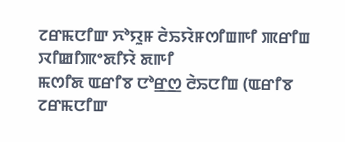ꯖꯔꯃꯅꯤꯛ ꯈꯣꯌꯨꯝ ꯂꯥꯢꯌꯥꯝꯁꯤꯡꯒꯤ ꯄꯔꯤꯡ
ꯋꯤꯀꯤꯄꯦꯗꯤꯌꯥ ꯗꯒꯤ
ꯃꯁꯤꯗ ꯑꯔꯤꯕ ꯅꯣꯔ꯭ꯁ ꯂꯥꯢꯅꯤꯡ (ꯑꯔꯤꯕ ꯖꯔꯃꯅꯤꯛ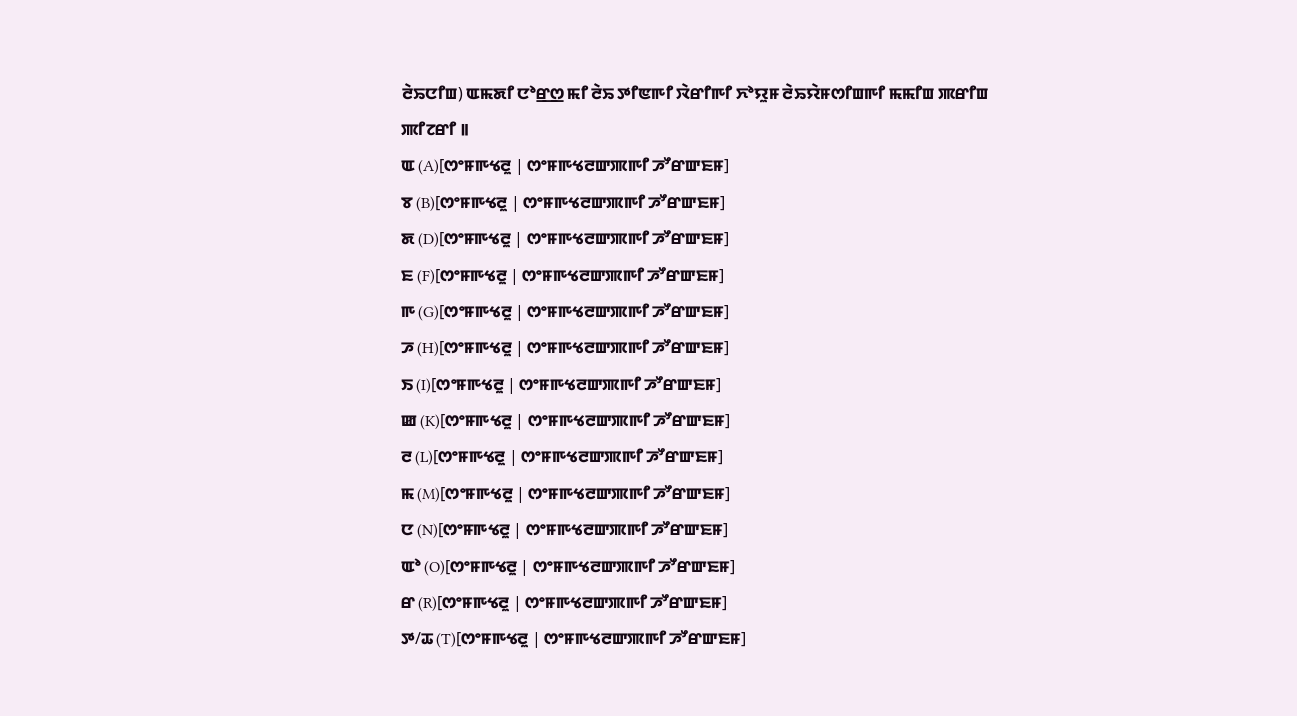ꯂꯥꯢꯅꯤꯡ) ꯑꯃꯗꯤ ꯅꯣꯔ꯭ꯁ ꯃꯤ ꯂꯥꯢ ꯇꯤꯟꯒꯤ ꯋꯥꯔꯤꯒꯤ ꯈꯣꯌꯨꯝ ꯂꯥꯢꯌꯥꯝꯁꯤꯡꯒꯤ ꯃꯃꯤꯡ ꯄꯔꯤꯡ ꯄꯤꯖꯔꯤ ꯫
ꯑ (A)[ꯁꯦꯝꯒꯠꯂꯨ | ꯁꯦꯝꯒꯠꯂꯛꯄꯒꯤ ꯍꯧꯔꯛꯐꯝ]
ꯕ (B)[ꯁꯦꯝꯒꯠꯂꯨ | ꯁꯦꯝꯒꯠꯂꯛꯄꯒꯤ ꯍꯧꯔꯛꯐꯝ]
ꯗ (D)[ꯁꯦꯝꯒꯠꯂꯨ | ꯁꯦꯝꯒꯠꯂꯛꯄꯒꯤ ꯍꯧꯔꯛꯐꯝ]
ꯐ (F)[ꯁꯦꯝꯒꯠꯂꯨ | ꯁꯦꯝꯒꯠꯂꯛꯄꯒꯤ ꯍꯧꯔꯛꯐꯝ]
ꯒ (G)[ꯁꯦꯝꯒꯠꯂꯨ | ꯁꯦꯝꯒꯠꯂꯛꯄꯒꯤ ꯍꯧꯔꯛꯐꯝ]
ꯍ (H)[ꯁꯦꯝꯒꯠꯂꯨ | ꯁꯦꯝꯒꯠꯂꯛꯄꯒꯤ ꯍꯧꯔꯛꯐꯝ]
ꯏ (I)[ꯁꯦꯝꯒꯠꯂꯨ | ꯁꯦꯝꯒꯠꯂꯛꯄꯒꯤ ꯍꯧꯔꯛꯐꯝ]
ꯀ (K)[ꯁꯦꯝꯒꯠꯂꯨ | ꯁꯦꯝꯒꯠꯂꯛꯄꯒꯤ ꯍꯧꯔꯛꯐꯝ]
ꯂ (L)[ꯁꯦꯝꯒꯠꯂꯨ | ꯁꯦꯝꯒꯠꯂꯛꯄꯒꯤ ꯍꯧꯔꯛꯐꯝ]
ꯃ (M)[ꯁꯦꯝꯒꯠꯂꯨ | ꯁꯦꯝꯒꯠꯂꯛꯄꯒꯤ ꯍꯧꯔꯛꯐꯝ]
ꯅ (N)[ꯁꯦꯝꯒꯠꯂꯨ | ꯁꯦꯝꯒꯠꯂꯛꯄꯒꯤ ꯍꯧꯔꯛꯐꯝ]
ꯑꯣ (O)[ꯁꯦꯝꯒꯠꯂꯨ | ꯁꯦꯝꯒꯠꯂꯛꯄꯒꯤ ꯍꯧꯔꯛꯐꯝ]
ꯔ (R)[ꯁꯦꯝꯒꯠꯂꯨ | ꯁꯦꯝꯒꯠꯂꯛꯄꯒꯤ ꯍꯧꯔꯛꯐꯝ]
ꯇ/ꯊ (T)[ꯁꯦꯝꯒꯠꯂꯨ | ꯁꯦꯝꯒꯠꯂꯛꯄꯒꯤ ꯍꯧꯔꯛꯐꯝ]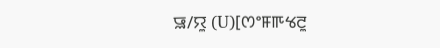ꯎ/ꯌꯨ (U)[ꯁꯦꯝꯒꯠꯂꯨ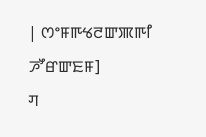| ꯁꯦꯝꯒꯠꯂꯛꯄꯒꯤ ꯍꯧꯔꯛꯐꯝ]
ꯚ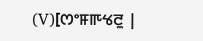(V)[ꯁꯦꯝꯒꯠꯂꯨ |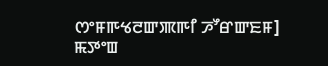ꯁꯦꯝꯒꯠꯂꯛꯄꯒꯤ ꯍꯧꯔꯛꯐꯝ]
ꯃꯇꯦꯡ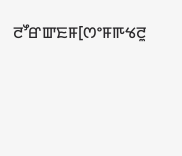ꯂꯧꯔꯛꯐꯝ[ꯁꯦꯝꯒꯠꯂꯨ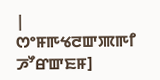| ꯁꯦꯝꯒꯠꯂꯛꯄꯒꯤ ꯍꯧꯔꯛꯐꯝ]